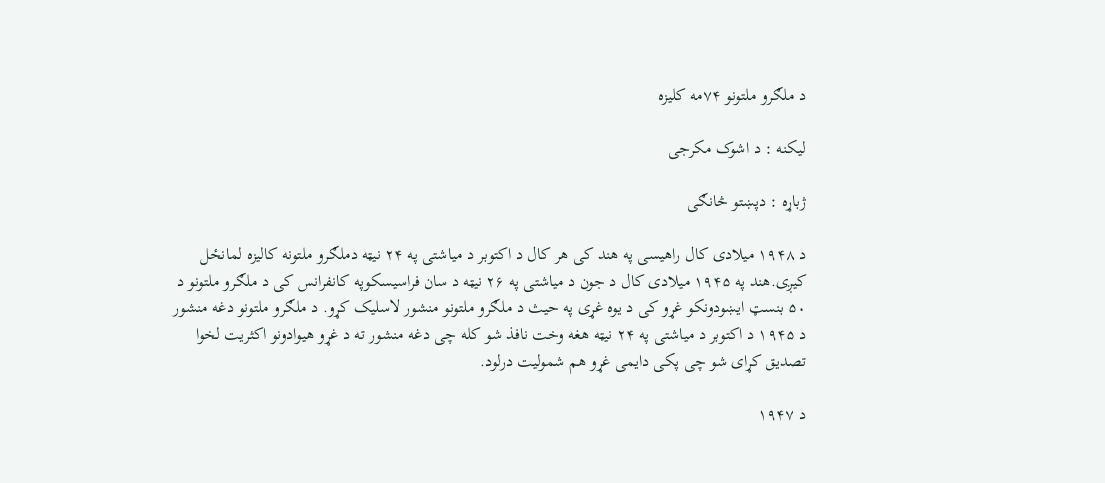د ملګرو ملتونو ۷۴مه کلیزه

لیکنه : د اشوک مکرجی

ژباړه : دپښتو څانګی

د ۱۹۴۸ میلادی کال راهیسی په هند کی هر کال د اکتوبر د میاشتی په ۲۴ نیټه دملګرو ملتونه کالیزه لمانځل کیږی.هند په ۱۹۴۵ میلادی کال د جون د میاشتی په ۲۶ نیټه د سان فراسیسکوپه کانفرانس کی د ملګرو ملتونو د ۵۰ بنسټ ایښودونکو غړو کی د یوه غړی په حیث د ملګرو ملتونو منشور لاسلیک کړو. د ملګرو ملتونو دغه منشور د ۱۹۴۵ د اکتوبر د میاشتی په ۲۴ نیټه هغه وخت نافذ شو کله چی دغه منشور ته د غړو هیوادونو اکثریت لخوا تصدیق کړای شو چی پکی دایمی غړو هم شمولیت درلود.

د ۱۹۴۷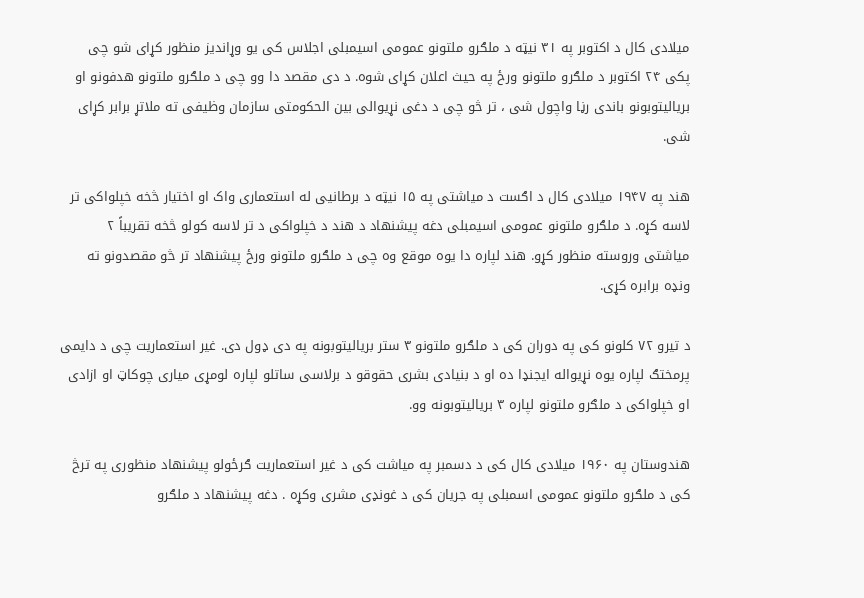میلادی کال د اکتوبر په ۳۱ نیټه د ملګرو ملتونو عمومی اسیمبلی اجلاس کی یو وړاندیز منظور کړای شو چی پکی ۲۴ اکتوبر د ملګرو ملتونو ورځ په حیث اعلان کړای شوه. د دی مقصد دا وو چی د ملګرو ملتونو هدفونو او بریالیتوبونو باندی رڼا واچول شی ، تر څو چی د دغی نړیوالی بین الحکومتی سازمان وظیفی ته ملاتړ برابر کړای شی.

هند په ۱۹۴۷ میلادی کال د اګست د میاشتی په ۱۵ نیټه د برطانیی له استعماری واک او اختیار څخه خپلواکی تر لاسه کړه. د ملګرو ملتونو عمومی اسیمبلی دغه پیشنهاد د هند د خپلواکی د تر لاسه کولو څخه تقریباً ۲ میاشتی وروسته منظور کړو. هند لپاره دا یوه موقع وه چی د ملګرو ملتونو ورځ پیشنهاد تر څو مقصدونو ته ونډه برابره کړی.

د تیرو ۷۲ کلونو کی په دوران کی د ملګرو ملتونو ۳ ستر بریالیتوبونه په دی ډول دی. غیر استعماریت چی د دایمی پرمختګ لپاره یوه نړیواله ایجنډا ده او د بنیادی بشری حقوقو د برلاسی ساتلو لپاره لومړی میاری چوکاټ او ازادی او خپلواکی د ملګرو ملتونو لپاره ۳ بریالیتوبونه وو.

هندوستان په ۱۹۶۰ میلادی کال کی د دسمبر په میاشت کی د غیر استعماریت ګرځولو پیشنهاد منظوری په ترڅ کی د ملګرو ملتونو عمومی اسمبلی په جریان کی د غونډی مشری وکړه . دغه پیشنهاد د ملګرو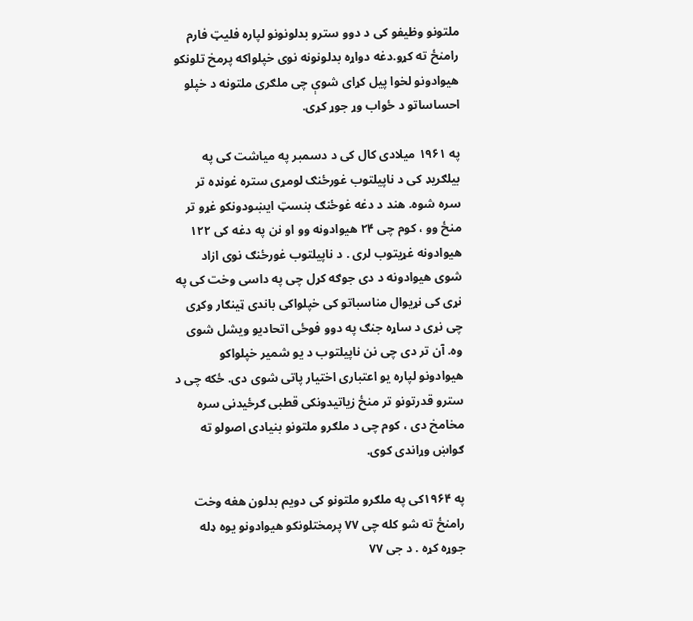ملتونو وظیفو کی د دوو سترو بدلونونو لپاره فلیټ فارم رامنځ ته کړو.دغه دواړه بدلونونه نوی خپلواکه پرمخ تلونکو هیوادونو لخوا پیل کړای شوې چی ملګری ملتونه د خپلو احساساتو د ځواب وړ جوړ کړی.

په ۱۹۶۱ میلادی کال کی د دسمبر په میاشت کی په بیلګریډ کی د ناپیلتوب غورځنګ لومړی ستره غونډه تر سره شوه. هند د دغه غوځنګ بنسټ ایښودونکو غړو تر منځ وو ، کوم چی ۲۴ هیوادونه وو او نن په دغه کی ۱۲۲ هیوادونه غړیتوب لری . د ناپیلتوب غورځنګ نوی ازاد شوی هیوادونه د دی جوګه کړل چی په داسی وخت کی په نړی کی نړیوال مناسباتو کی خپلواکی باندی ټینګار وکړی چی نړی د ساړه جنګ په دوو فوځی اتحادیو ویشل شوی وه. آن تر دی چی نن ناپیلتوب د یو شمیر خپلواکو هیوادونو لپاره یو اعتباری اختیار پاتی شوی دی. ځکه چی د سترو قدرتونو تر منځ زیاتیدونکی قطبی ګرځیدنی سره مخامخ دی ، کوم چی د ملګرو ملتونو بنیادی اصولو ته ګواښ وړاندی کوی.

په ۱۹۶۴کی په ملګرو ملتونو کی دویم بدلون هغه وخت رامنځ ته شو کله چی ۷۷ پرمختلونکو هیوادونو یوه ډله جوړه کړه . د جی ۷۷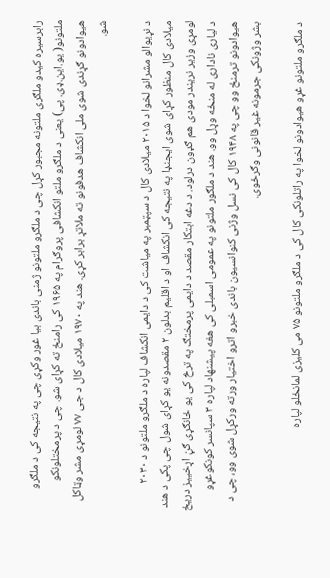رابرسیره کیدو ملګری ملتونه مجبور کړل چی د ملګرو ملتونو ژمنی باندی بیا غور وکړی چی په نتیجه کی د ملګرو ملتونو( یو.این.ډی. پی) یعنی د ملګرو ملتو انکشافی پروګرام په ۱۹۶۵ کی رامنځ ته کړای شو. چی د پرمختلونکو هیوادونو ګړندی شوی ملی انکشاف هدفونو ته ملاتړ برابر کړی. هند په ۱۹۷۰ میلادی کال د جی ۷۷ لومړی مشر وټاکل شو.

د نړیوالو مشرانو لخوا د ۲۰۱۵ میلادی کال د سپټمبر په میاشت کی د دایمی انکشاف لپاره د ملګرو ملتونو د ۲۰۳۰ میلادی کال منظور کړای شوی ایجنډا په نتیجه کی انکشاف او د اقلیم بدلون ۲ مقصدونه یو کړای شول چی پکی د هند لومړی وزیر نریندر مودی هم ګډون درلود. د دغه ابتکار مقصد د دایمی پرمختګ په ترڅ کی یو ځانګړی ګڼ اړخییز دریځ د لیاری ناداری له منځه وړل وو. هند د ملګور ملتونو په عمومی اسمبلی کی هغه پيشنهاد لپاره ۳ سپانسر کونکوغړو هیوادونو ترمنځ وو چی په ۱۹۴۸ کال کی نسل وژنی کنوانسیون باندی خبرو اترو اختیار ورته ورکړل شوی وو، چی د بشر وژونکی جرمونه غیر قانونی وګرځوی.

د ملګرو ملتونو غړو هیوادونو لخوا په راتلونکی کال کی د ملګرو ملتونو ۷۵ می کلیزی لمانځلو لپاره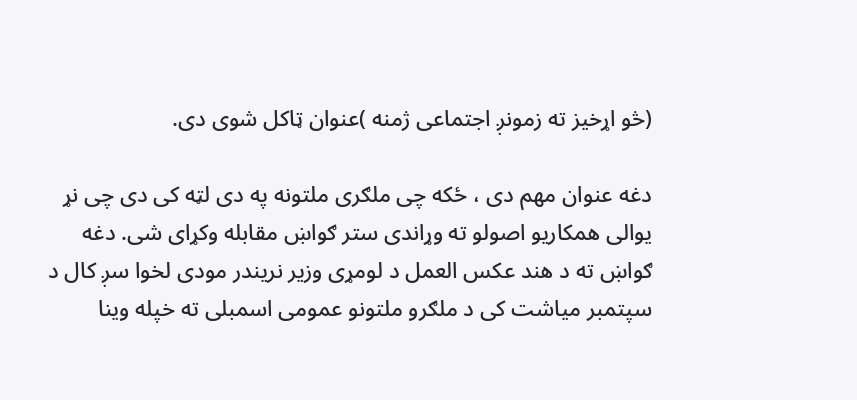(څو اړخیز ته زمونږ اجتماعی ژمنه )عنوان ټاکل شوی دی.

دغه عنوان مهم دی ، ځکه چی ملګری ملتونه په دی لټه کی دی چی نړ یوالی همکاریو اصولو ته وړاندی ستر ګواښ مقابله وکړای شی. دغه ګواښ ته د هند عکس العمل د لومړی وزیر نریندر مودی لخوا سږ کال د سپتمبر میاشت کی د ملګرو ملتونو عمومی اسمبلی ته خپله وینا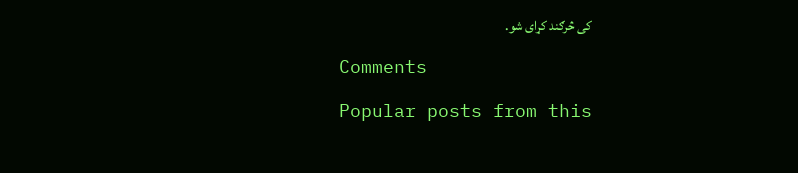کی څرګند کړای شو.

Comments

Popular posts from this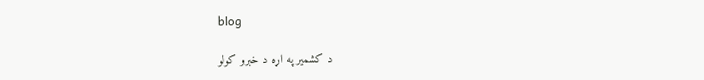blog

د کشمیر په اړه د خبرو کولو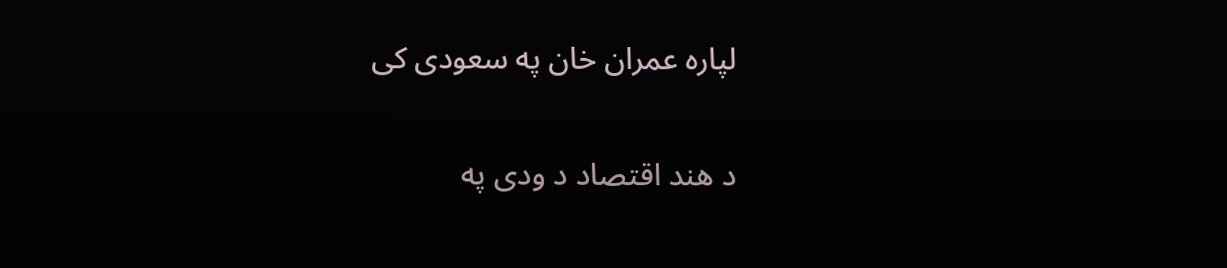لپاره عمران خان په سعودی کی

د هند اقتصاد د ودی په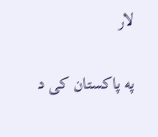لار

په پاکستان کی د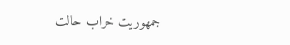جمهوریت خراب حالت